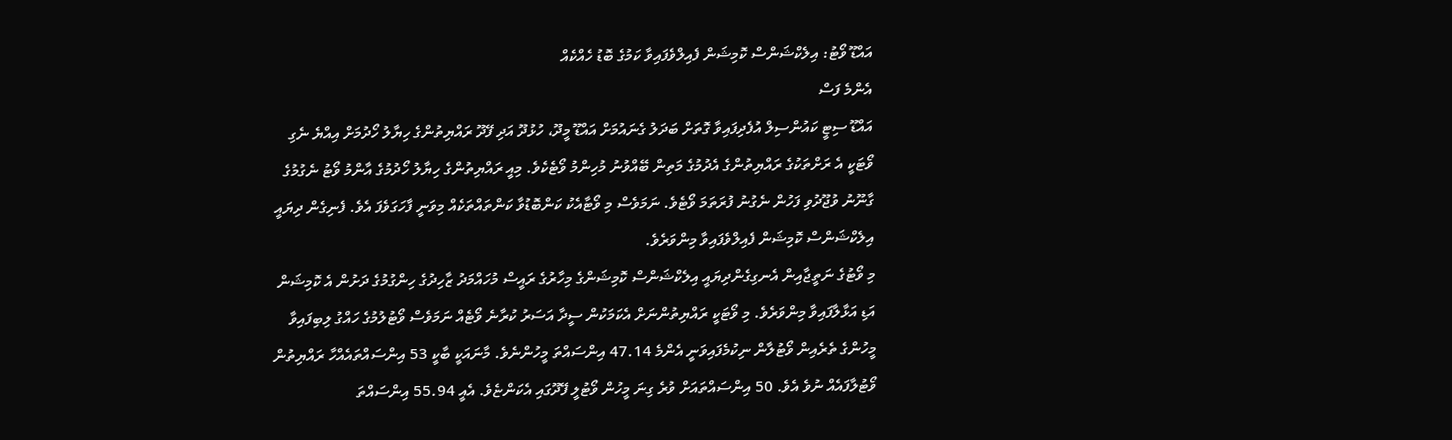އައްޑޫ ވޯޓު: އިލެކްޝަންސް ކޮމިޝަން ފެއިލްވެފައިވާ ކަމުގެ ބޮޑު ހެއްކެއް
އެންމެ ފަސް
އައްޑޫ ސިޓީ ކައުންސިލް އުފެދިފައިވާ ގޮތަށް ބަދަލު ގެނައުމަށް އައްޑޫ މީދޫ، ހުޅުދޫ އަދި ފޭދޫ ރައްޔިތުންގެ ހިޔާލު ހޯދުމަށް އިއްޔެ ނެގި ވޯޓަކީ އެ ރަށްތަކުގެ ރައްޔިތުންގެ އެދުމުގެ މަތިން ބޭއްވުނު މުހިންމު ވޯޓެކެވެ. މިއީ ރައްޔިތުންގެ ހިޔާލު ހޯދުމުގެ އާންމު ވޯޓު ނެގުމުގެ ގާނޫނު ވުޖޫދުވި ފަހުން ނެގުނު ފުރަތަމަ ވޯޓެވެ. ނަމަވެސް މި ވޯޓާއެކު ކަންބޮޑުވާ ކަންތައްތަކެއް މިވަނީ ފާހަގަވެފަ އެވެ. ފެނިގެން ދިޔައީ އިލެކްޝަންސް ކޮމިޝަން ފެއިލްވެފައިވާ މިންވަރެވެ.
މި ވޯޓުގެ ނަތީޖާއިން އެނގިގެންދިޔައީ އިލެކްޝަންސް ކޮމިޝަންގެ މިހާރުގެ ރައީސް މުހައްމަދު ޒާހިދުގެ ހިންގުމުގެ ދަށުން އެ ކޮމިޝަން އަޑި އަޅާލާފައިވާ މިންވަރެވެ. މި ވޯޓަކީ ރައްޔިތުންނަށް އެކަމަކުން ސީދާ އަސަރު ކުރާނެ ވޯޓެއް ނަމަވެސް ވޯޓުލުމުގެ ހައްގު ލިބިފައިވާ މީހުންގެ ތެރެއިން ވޯޓުލާން ނިކުމެފައިވަނީ އެންމެ 47.14 އިންސައްތަ މީހުންނެވެ. މާނައަކީ ބާކީ 53 އިންސައްތައެއްހާ ރައްޔިތުން ވޯޓުލާފައެއް ނުވެ އެވެ. 50 އިންސައްތައަށް ވުރެ ގިނަ މީހުން ވޯޓުލީ ފޭދޫގައި އެކަންޏެވެ. އެއީ 55.94 އިންސައްތަ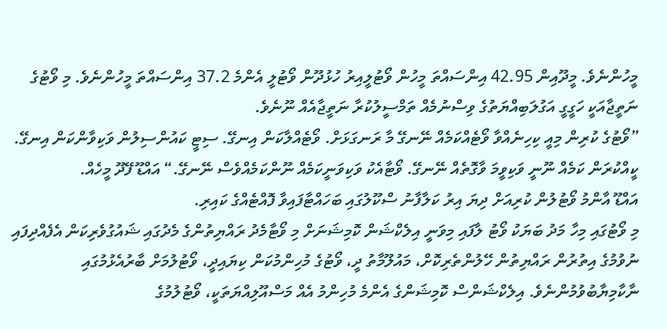މީހުންނެވެ. މީދޫއިން 42.95 އިންސައްތަ މީހުން ވޯޓުލީއިރު ހުޅުދޫން ވޯޓުލީ އެންމެ 37.2 އިންސައްތަ މީހުންނެވެ. މި ވޯޓުގެ ނަތީޖާއަކީ ހަގީގީ އަގުލަބިއްޔަތުގެ ވިސްނުމެއް ތަމްސީލުކުރާ ނަތީޖާއެއް ނޫނެވެ.
”ވޯޓުގެ ކުރިން މިއީ ކިހިނެއްވާ ވޯޓެއްކަމެއް ނޭނގޭ މާ ރަނގަޅަށް. ވޯޓެއްލާކަން އިނގޭ. ސިޓީ ކައުންސިލުން ވަކިވާންކަން އިނގޭ. ކީއްކުރަން ކަމެއް ނޫނީ ވަކިވީމަ ވާގޮތެއް ނޭނގޭ. ވޯޓާއެކު ވަކިވަނީކަމެއް ނޫންކަމެއްވެސް ނޭނގޭ.“ އައްޑޫ ފޭދޫ މީހެއް.
އައްޑޫ އާންމު ވޯޓުލުން ކުރިއަށް ދިޔަ އިރު ކަލާފާނު ސްކޫލުގައި ބަހައްޓާފައިވާ ފޮއްޓެއްގެ ކައިރި.
މި ވޯޓުގައި މިހާ މަދު ބަޔަކު ވޯޓު ލާފައި މިވަނީ އިލެކްޝަން ކޮމިޝަނަށް މި ވޯޓާމެދު ރައްޔިތުންގެ މެދުގައި ޝައުގުވެރިކަން އެފެއްދިފައި ނުވުމުގެ އިތުރުން ރައްޔިތުން ހޭލުންތެރިކޮށް، މައުލޫމާތު ދީ، ވޯޓުގެ މުހިންމުކަން ކިޔައިދީ، ވޯޓުލުމަށް ބާރުއެޅުމުގައި ނާކާމިޔާބުވުމުންނެވެ. އިލެކްޝަންސް ކޮމިޝަންގެ އެންމެ މުހިންމު އެއް މަސްއޫލިއްޔަތަކީ، ވޯޓުލުމުގެ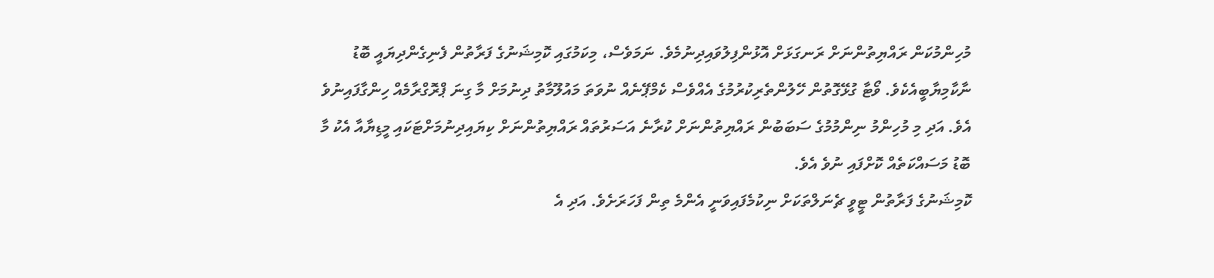މުހިންމުކަން ރައްޔިތުންނަށް ރަނގަޅަށް އޮޅުންފިލުވައިދިނުމެވެ. ނަމަވެސް، މިކަމުގައި ކޮމިޝަނުގެ ފަރާތުން ފެނިގެންދިޔައީ ބޮޑު ނާކާމިޔާބީއެކެވެ. ވޯޓާ ގުޅޭގޮތުން ހޭލުންތެރިކުރުމުގެ އެއްވެސް ކެމްޕޭނެއް ނުވަތަ މައުލޫމާތު ދިނުމަށް މާ ގިނަ ޕްރޮގްރާމެއް ހިންގާފައިނުވެ އެވެ. އަދި މި މުހިންމު ނިންމުމުގެ ސަބަބުން ރައްޔިތުންނަށް ކުރާނެ އަސަރުތައް ރައްޔިތުންނަށް ކިޔައިދިނުމަށްޓަކައި މީޑިޔާއާ އެކު މާ ބޮޑު މަސައްކަތެއް ކޮށްފައި ނުވެ އެވެ.
ކޮމިޝަނުގެ ފަރާތުން ޓީވީ ޗެނަލްތަކަށް ނިކުމެފައިވަނީ އެންމެ ތިން ފަހަރަށެވެ. އަދި އެ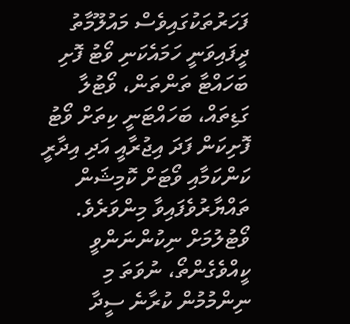ފަހަރުތަކުގައިވެސް މައުލޫމާތު ދީފައިވަނީ ހަމައެކަނި ވޯޓު ފޮށި ބަހައްޓާ ތަންތަން، ވޯޓުލާ ގަޑިތައް، ބަހައްޓަނީ ކިތަށް ވޯޓު ފޮށިކަން ފަދަ އިޖުރާއީ އަދި އިދާރީ ކަންކަމާއި ވޯޓަށް ކޮމިޝަން ތައްޔާރުވެފައިވާ މިންވަރެވެ. ވޯޓުލުމަށް ނިކުންނަންވީ ކީއްވެގެންތޯ، ނުވަތަ މި ނިންމުމުން ކުރާނެ ސީދާ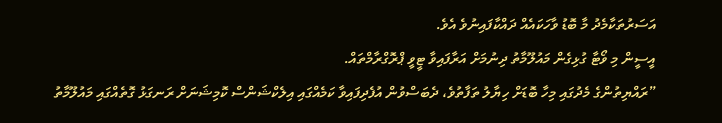އަސަރުތަކާމެދު މާ ބޮޑު ވާހަކައެއް ދައްކާފައިނުވެ އެވެ.
އީސީން މި ވޯޓާ ގުޅިގެން މައުލޫމާތު ދިނުމަށް އަރާފައިވާ ޓީވީ ޕްރޮގްރާމްތައް.
”ރައްޔިތުންގެ މެދުގައި މިހާ ބޮޑަށް ހިޔާލު ތަފާތުވެ، ދެބަސްވުން އުފެދިފައިވާ ކަމެއްގައި އިލެކްޝަންސް ކޮމިޝަނަށް ރަނގަޅު ގޮތެއްގައި މައުލޫމާތު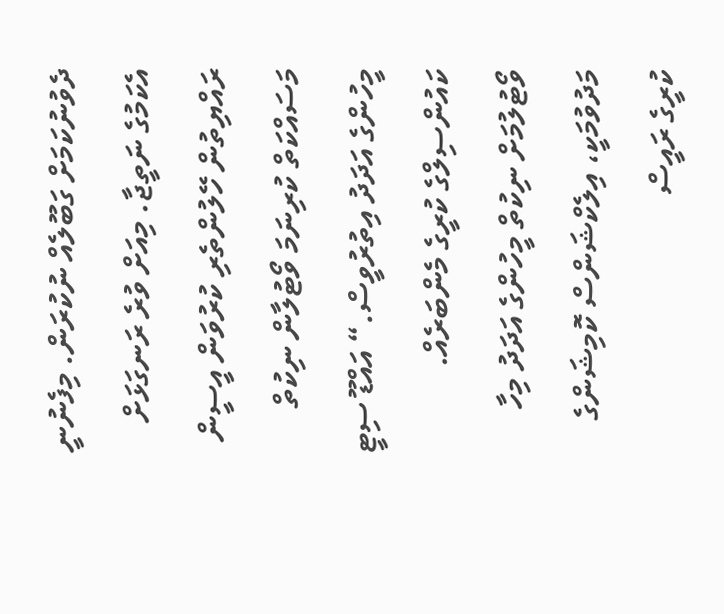ދެވުނުކަމަށް ގަބޫލެއް ނުކުރަން. މިފެނުނީ އެކަމުގެ ނަތީޖާ. މިއަށް ވުރެ ރަނގަޅަށް ރައްޔިތުން ހޭލުންތެރި ކުރުވަން އީސީން މަސައްކަތް ކުރިނަމަ ވޯޓުލާން ނިކުތް މީހުންގެ އަދަދު އިތުރުވީސް.“ އައްޑޫ ސިޓީ ކައުންސިލްގެ ކުރީގެ މެންބަރެއް.
ވޯޓުލުމަށް ނިކުތް މީހުންގެ އަދަދު މިހާ މަދުވުމަކީ، އިލެކްޝަންސް ކޮމިޝަންގެ ކުރީގެ ރައީސް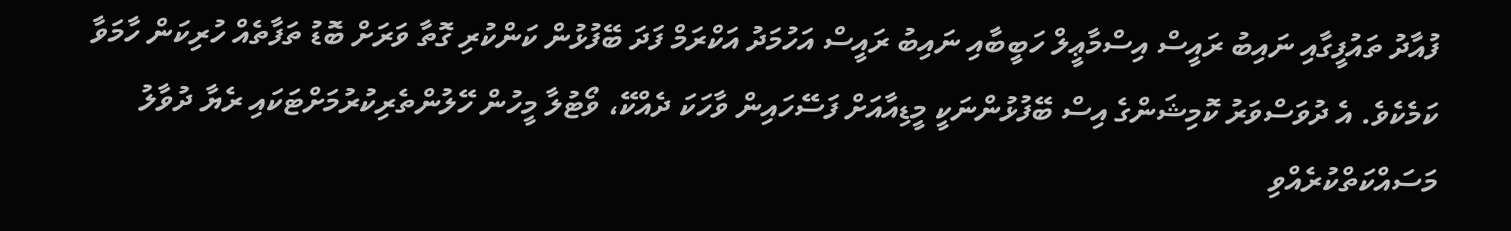ފުއާދު ތައުފީގާއި ނައިބު ރައީސް އިސްމާޢީލް ހަބީބާއި ނައިބު ރައީސް އަހުމަދު އަކްރަމް ފަދަ ބޭފުޅުން ކަންކުރި ގޮތާ ވަރަށް ބޮޑު ތަފާތެއް ހުރިކަން ހާމަވާ ކަމެކެވެ. އެ ދުވަސްވަރު ކޮމިޝަންގެ އިސް ބޭފުޅުންނަކީ މީޑިއާއަށް ފަސޭހައިން ވާހަކަ ދެއްކޭ، ވޯޓުލާ މީހުން ހޭލުންތެރިކުރުމަށްޓަކައި ރެޔާ ދުވާލު މަސައްކަތްކުރެއްވި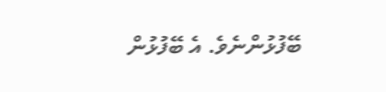ބޭފުޅުންނެވެ. އެ ބޭފުޅުން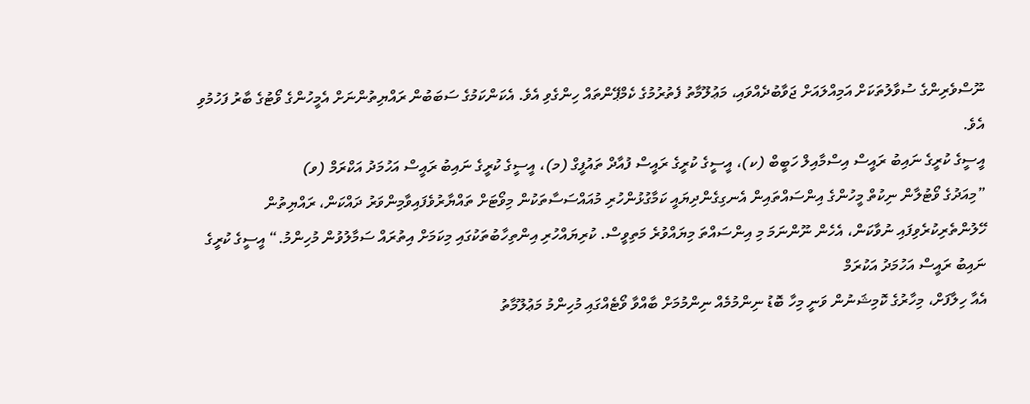ނޫސްވެރިންގެ ސުވާލުތަކަށް އަމިއްލައަށް ޖަވާބުދެއްވައި، މަޢުލޫމާތު ފެތުރުމުގެ ކެމްޕޭންތައް ހިންގެވި އެވެ. އެކަންކަމުގެ ސަބަބުން ރައްޔިތުންނަށް އެމީހުންގެ ވޯޓުގެ ބާރު ފަހުމުވި އެވެ.
އީސީގެ ކުރީގެ ނައިބު ރައީސް އިސްމާއިލް ހަބީބް (ކ)، އީސީގެ ކުރީގެ ރައީސް ފުއާދް ތައުފީގް (މ)، އީސީގެ ކުރީގެ ނައިބު ރައީސް އަހުމަދު އަކްރަމް (ވ)
”މިއަދުގެ ވޯޓުލާން ނިކުތް މީހުންގެ އިންސައްތައިން އެނގިގެންދިޔައީ ކަމާގުޅުންހުރި މުއައްސަސާތަކުން މިވޯޓަށް ތައްޔާރުވެފައިވާމިންވަރު ދައްކަން، ރައްޔިތުން ހޭލުންތެރިކުރެވިފައި ނުވާކަން، އެހެން ނޫންނަމަ މި އިންސައްތަ މިޔައްވުރެ މަތިވީސް. ކުރިޔައްހުރި އިންތިހާބުތަކުގައި މިކަމަށް އިތުރައް ސަމާލުވުން މުހިންމު.“ އީސީގެ ކުރީގެ ނައިބު ރައީސް އަހުމަދު އަކުރަމް
އެއާ ހިލާފަށް، މިހާރުގެ ކޮމިޝަނުން ވަނީ މިހާ ބޮޑު ނިންމުމެއް ނިންމުމަށް ބާއްވާ ވޯޓެއްގައި މުހިންމު މަޢުލޫމާތު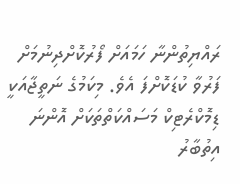ރައްޔިތުންނާ ހަމައަށް ފޯރުކޮށްދިނުމަށް ފަރުވާ ކުޑަކޮށްފަ އެވެ. މިކަމުގެ ނަތީޖާއަކީ ޑިމޮކްރެޓިކް މަސައްކަތްތަކަށް އޮންނަ އިތުބާރު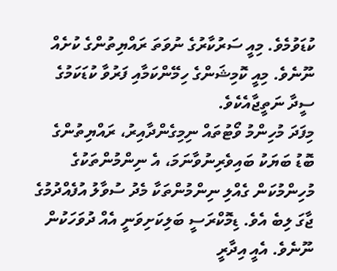ކުޑަވުމެވެ. މިއީ ސަރުކާރުގެ ނުވަތަ ރައްޔިތުންގެ ކުށެއް ނޫނެވެ. މިއީ ކޮމިޝަންގެ ހިމޭންކަމާއި ފަރުވާ ކުޑަކަމުގެ ސީދާ ނަތީޖާއެކެވެ.
މިފަދަ މުހިންމު ވޯޓުތައް ނިމިގެންދާއިރު، ރައްޔިތުންގެ ބޮޑު ބަޔަކު ބައިވެރިނުވާނަމަ، އެ ނިންމުންތަކުގެ މުހިންމުކަން ގެއްލި ނިންމުންތަކާ މެދު ސުވާލު އުފެއްދުމުގެ ޖާގަ ލިބެ އެވެ. ޑިމޮކްރަސީ ބަލިކަށިވަނީ އެއް ދުވަހަކުން ނޫނެވެ. އެއީ އިދާރީ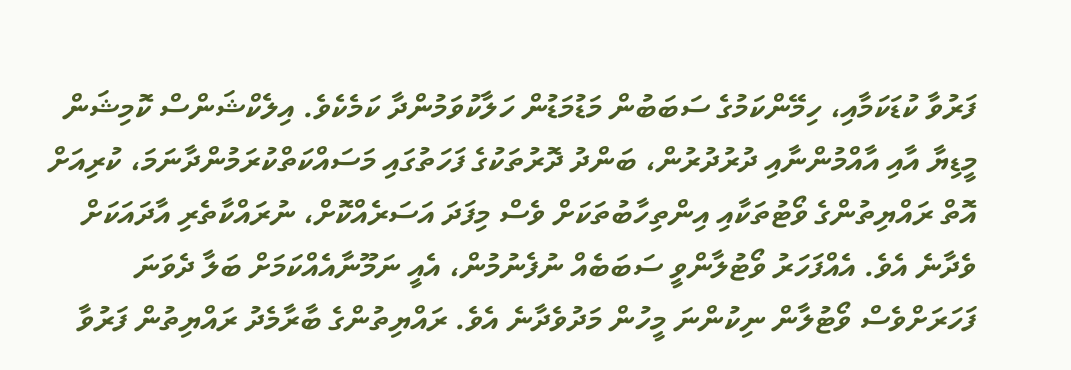ފަރުވާ ކުޑަކަމާއި، ހިމޭންކަމުގެ ސަބަބުން މަޑުމަޑުން ހަލާކުވަމުންދާ ކަމެކެވެ. އިލެކްޝަންސް ކޮމިޝަން މީޑިޔާ އާއި އާއްމުންނާއި ދުރުދުރުން، ބަންދު ދޮރުތަކުގެ ފަހަތުގައި މަސައްކަތްކުރަމުންދާނަމަ، ކުރިއަށް އޮތް ރައްޔިތުންގެ ވޯޓުތަކާއި އިންތިހާބުތަކަށް ވެސް މިފަދަ އަސަރެއްކޮށް، ނުރައްކާތެރި އާދައަކަށް ވެދާނެ އެވެ. އެއްފަހަރު ވޯޓުލާންވީ ސަބަބެއް ނުފެނުމުން، އެއީ ނަމޫނާއެއްކަމަށް ބަލާ ދެވަނަ ފަހަރަށްވެސް ވޯޓުލާން ނިކުންނަ މީހުން މަދުވެދާނެ އެވެ. ރައްޔިތުންގެ ބާރާމެދު ރައްޔިތުން ފަރުވާ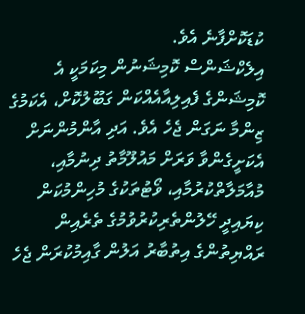ކުޑަކޮށްފާނެ އެވެ.
އިލެކްޝަންސް ކޮމިޝަނުން މިކަމަކީ އެ ކޮމިޝަންގެ ފެއިލިއާއެއްކަން ގަބޫލުކޮށް، އެކަމުގެ ޒިންމާ ނަގަން ޖެހެ އެވެ. އަދި އާންމުންނަށް އެކަށީގެންވާ ވަރަށް މައުލޫމާތު ދިނުމާއި، މުއާމަލާތްކުރުމާއި، ވޯޓުތަކުގެ މުހިންމުކަން ކިޔައިދީ ހޭލުންތެރިކުރުވުމުގެ ތެރެއިން ރައްޔިތުންގެ އިތުބާރު އަލުން ގާއިމުކުރަން ޖެހެ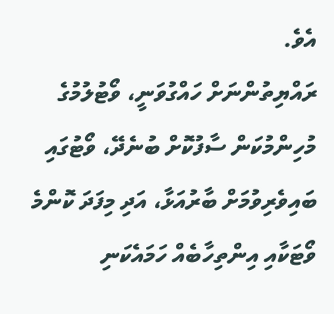އެވެ.
ރައްޔިތުންނަށް ހައްގުވަނީ، ވޯޓުލުމުގެ މުހިންމުކަން ސާފުކޮށް ބުނެދޭ، ވޯޓުގައި ބައިވެރިވުމަށް ބާރުއަޅާ، އަދި މިފަދަ ކޮންމެ ވޯޓަކާއި އިންތިހާބެއް ހަމައެކަނި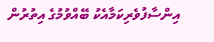އިންސާފުވެރިކަމާއެކު ބޭއްވުމުގެ އިތުރުން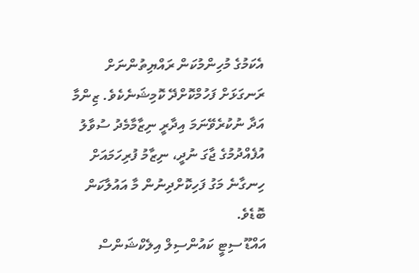އެކަމުގެ މުހިންމުކަން ރައްޔިތުންނަށް ރަނގަޅަށް ފަހުމްކޮށްދޭ ކޮމިޝަނެކެވެ. ޒިންމާ އަދާ ނުކުރެވޭނަމަ އިދާރީ ނިޒާމާމެދު ސުވާލު އުފެއްދުމުގެ ޖާގަ ނުދީ، ނިޒާމު ފުރިހަމައަށް ހިނގާނެ މަގު ފަހިކޮށްދިނުން މާ އައުލާކަން ބޮޑެވެ.
އައްޑޫ ސިޓީ ކައުންސިލް އިލެކްޝަންސް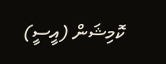ކޮމިޝަން (އީސީ)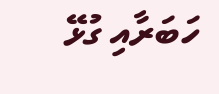ހަބަރާއި ގުޅޭ